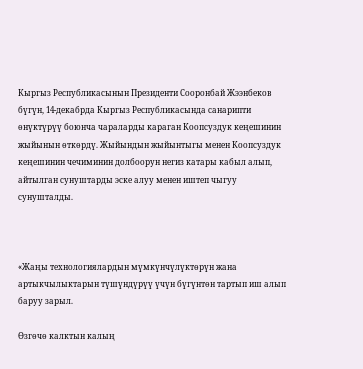Кыргыз Республикасынын Президенти Сооронбай Жээнбеков бүгүн, 14-декабрда Кыргыз Республикасында санарипти өнүктүрүү боюнча чараларды караган Коопсуздук кеңешинин жыйынын өткөрдү. Жыйындын жыйынтыгы менен Коопсуздук кеңешинин чечиминин долбоорун негиз катары кабыл алып, айтылган сунуштарды эске алуу менен иштеп чыгуу сунушталды.



«Жаңы технологиялардын мүмкүнчүлүктөрүн жана артыкчылыктарын түшүндүрүү үчүн бүгүнтөн тартып иш алып баруу зарыл.

Өзгөчө калктын калың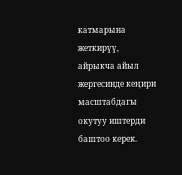катмарына жеткирүү, айрыкча айыл жергесинде кеңири масштабдагы окутуу иштерди баштоо керек.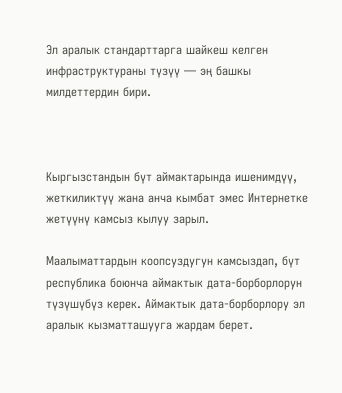Эл аралык стандарттарга шайкеш келген инфраструктураны түзүү — эң башкы милдеттердин бири.



Кыргызстандын бүт аймактарында ишенимдүү, жеткиликтүү жана анча кымбат эмес Интернетке жетүүнү камсыз кылуу зарыл.

Маалыматтардын коопсуздугун камсыздап, бүт республика боюнча аймактык дата-борборлорун түзүшүбүз керек. Аймактык дата-борборлору эл аралык кызматташууга жардам берет.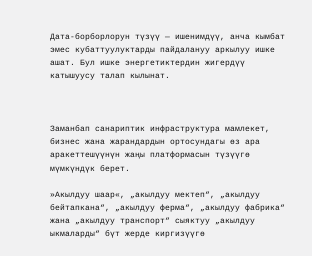Дата-борборлорун түзүү — ишенимдүү, анча кымбат эмес кубаттуулуктарды пайдалануу аркылуу ишке ашат. Бул ишке энергетиктердин жигердүү катышуусу талап кылынат.



Заманбап санариптик инфраструктура мамлекет, бизнес жана жарандардын ортосундагы өз ара аракеттешүүнүн жаңы платформасын түзүүгө мүмкүндүк берет.

»Акылдуу шаар«, „акылдуу мектеп“, „акылдуу бейтапкана“, „акылдуу ферма“, „акылдуу фабрика“ жана „акылдуу транспорт“ сыяктуу „акылдуу ыкмаларды“ бүт жерде киргизүүгө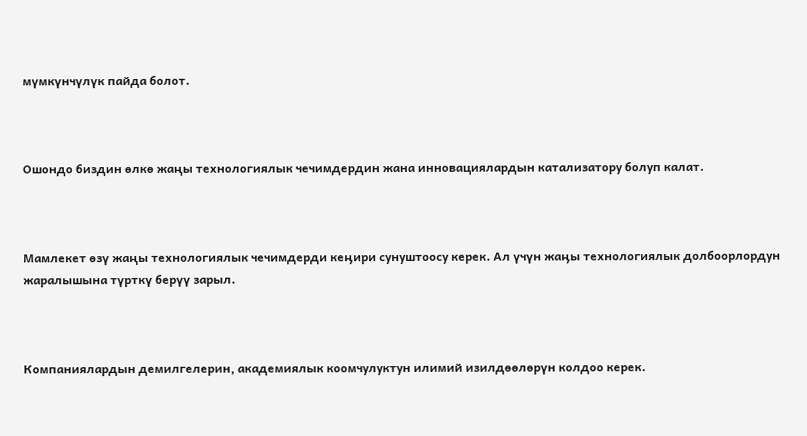мүмкүнчүлүк пайда болот.



Ошондо биздин өлкө жаңы технологиялык чечимдердин жана инновациялардын катализатору болуп калат.



Мамлекет өзү жаңы технологиялык чечимдерди кеӊири сунуштоосу керек. Ал үчүн жаӊы технологиялык долбоорлордун жаралышына түрткү берүү зарыл.



Компаниялардын демилгелерин, академиялык коомчулуктун илимий изилдөөлөрүн колдоо керек.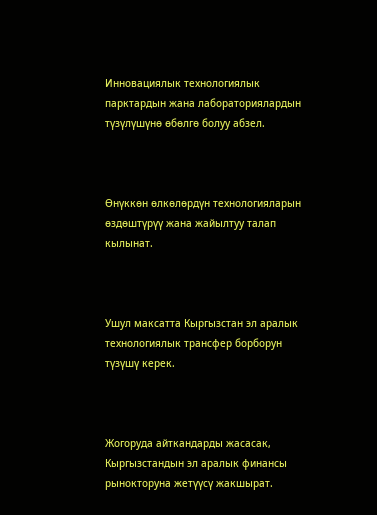Инновациялык технологиялык парктардын жана лабораториялардын түзүлүшүнө өбөлгө болуу абзел.



Өнүккөн өлкөлөрдүн технологияларын өздөштүрүү жана жайылтуу талап кылынат.



Ушул максатта Кыргызстан эл аралык технологиялык трансфер борборун түзүшү керек.



Жогоруда айткандарды жасасак, Кыргызстандын эл аралык финансы рынокторуна жетүүсү жакшырат.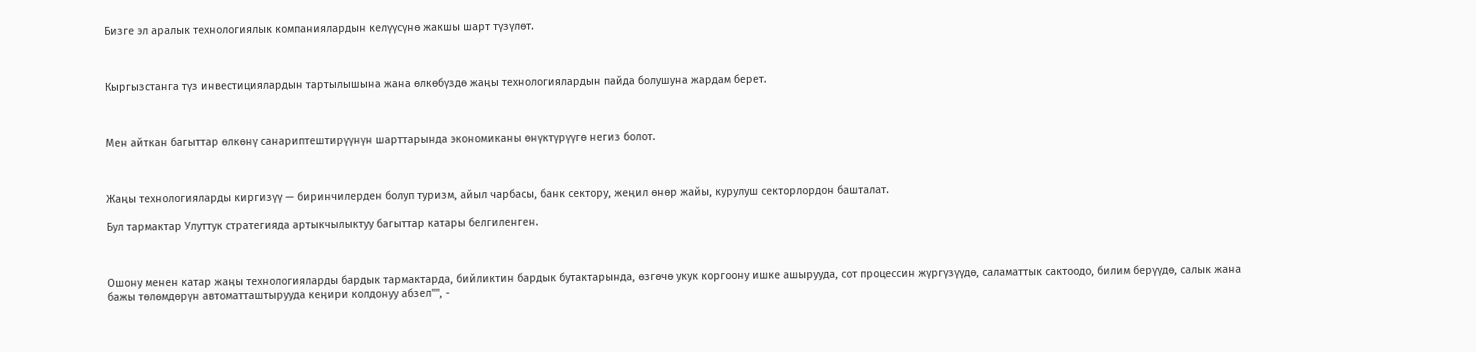Бизге эл аралык технологиялык компаниялардын келүүсүнө жакшы шарт түзүлөт.



Кыргызстанга түз инвестициялардын тартылышына жана өлкөбүздө жаңы технологиялардын пайда болушуна жардам берет.



Мен айткан багыттар өлкөнү санариптештирүүнүн шарттарында экономиканы өнүктүрүүгө негиз болот.



Жаңы технологияларды киргизүү — биринчилерден болуп туризм, айыл чарбасы, банк сектору, жеңил өнөр жайы, курулуш секторлордон башталат.

Бул тармактар Улуттук стратегияда артыкчылыктуу багыттар катары белгиленген.



Ошону менен катар жаӊы технологияларды бардык тармактарда, бийликтин бардык бутактарында, өзгөчө укук коргоону ишке ашырууда, сот процессин жүргүзүүдө, саламаттык сактоодо, билим берүүдө, салык жана бажы төлөмдөрүн автоматташтырууда кеӊири колдонуу абзел"", -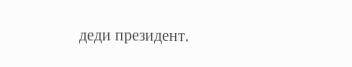деди президент.